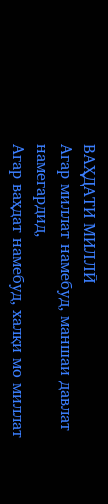ВАҲДАТИ МИЛЛӢ
Агар миллат намебуд, маншаи давлат намегардид,
Агар ваҳдат намебуд, халқи мо миллат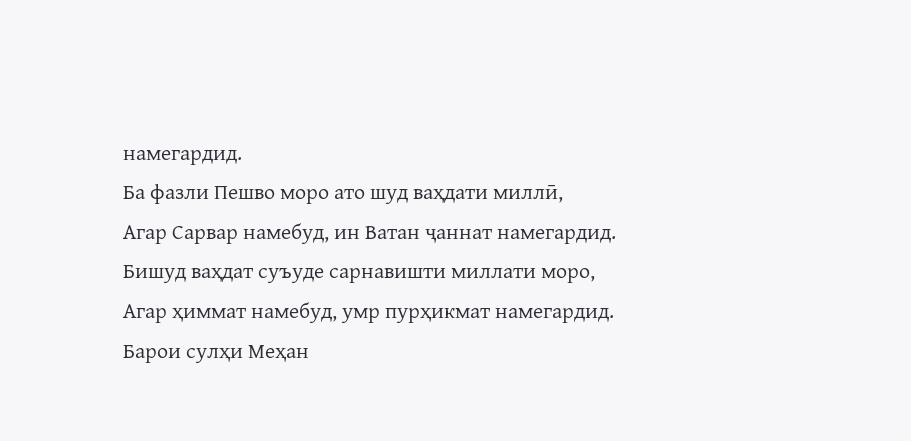намегардид.
Ба фазли Пешво моро ато шуд ваҳдати миллӣ,
Агар Сарвар намебуд, ин Ватан ҷаннат намегардид.
Бишуд ваҳдат суъуде сарнавишти миллати моро,
Агар ҳиммат намебуд, умр пурҳикмат намегардид.
Барои сулҳи Меҳан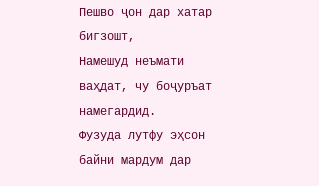Пешво ҷон дар хатар бигзошт,
Намешуд неъмати ваҳдат, чу боҷуръат намегардид.
Фузуда лутфу эҳсон байни мардум дар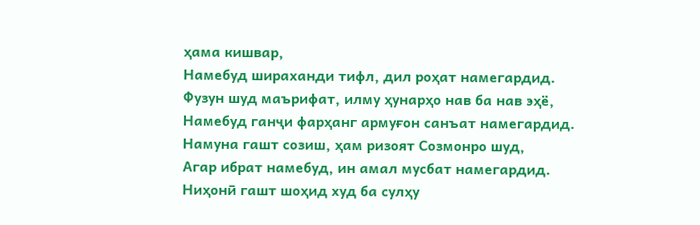ҳама кишвар,
Намебуд шираханди тифл, дил роҳат намегардид.
Фузун шуд маърифат, илму ҳунарҳо нав ба нав эҳё,
Намебуд ганҷи фарҳанг армуғон санъат намегардид.
Намуна гашт созиш, ҳам ризоят Созмонро шуд,
Агар ибрат намебуд, ин амал мусбат намегардид.
Ниҳонӣ гашт шоҳид худ ба сулҳу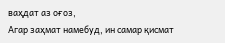ваҳдат аз оғоз,
Агар заҳмат намебуд, ин самар қисмат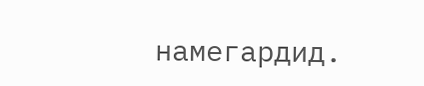намегардид.